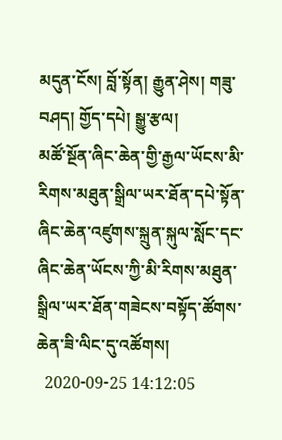མདུན་ངོས། བློ་སྟོན། རྒྱུན་ཤེས། གཟུ་བཤད། གྱོད་དཔེ། སྒྱུ་རྩལ།
མཚོ་སྔོན་ཞིང་ཆེན་གྱི་རྒྱལ་ཡོངས་མི་རིགས་མཐུན་སྒྲིལ་ཡར་ཐོན་དཔེ་སྟོན་ཞིང་ཆེན་འཛུགས་སྐྲུན་སྐུལ་སློང་དང་ཞིང་ཆེན་ཡོངས་ཀྱི་མི་རིགས་མཐུན་སྒྲིལ་ཡར་ཐོན་གཟེངས་བསྟོད་ཚོགས་ཆེན་ཟི་ལིང་དུ་འཚོགས།
  2020-09-25 14:12:05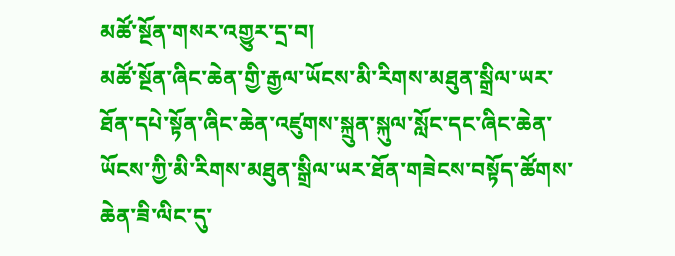མཚོ་སྔོན་གསར་འགྱུར་དྲ་བ།
མཚོ་སྔོན་ཞིང་ཆེན་གྱི་རྒྱལ་ཡོངས་མི་རིགས་མཐུན་སྒྲིལ་ཡར་ཐོན་དཔེ་སྟོན་ཞིང་ཆེན་འཛུགས་སྐྲུན་སྐུལ་སློང་དང་ཞིང་ཆེན་ཡོངས་ཀྱི་མི་རིགས་མཐུན་སྒྲིལ་ཡར་ཐོན་གཟེངས་བསྟོད་ཚོགས་ཆེན་ཟི་ལིང་དུ་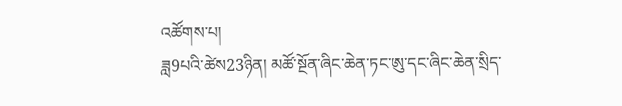འཚོགས་པ།
ཟླ9པའི་ཚེས23ཉིན། མཚོ་སྔོན་ཞིང་ཆེན་ཏང་ཨུ་དང་ཞིང་ཆེན་སྲིད་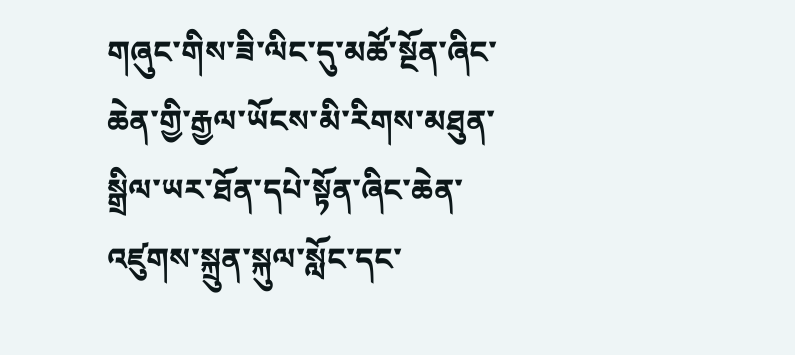གཞུང་གིས་ཟི་ལིང་དུ་མཚོ་སྔོན་ཞིང་ཆེན་གྱི་རྒྱལ་ཡོངས་མི་རིགས་མཐུན་སྒྲིལ་ཡར་ཐོན་དཔེ་སྟོན་ཞིང་ཆེན་འཛུགས་སྐྲུན་སྐུལ་སློང་དང་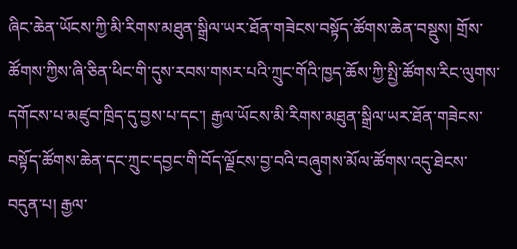ཞིང་ཆེན་ཡོངས་ཀྱི་མི་རིགས་མཐུན་སྒྲིལ་ཡར་ཐོན་གཟེངས་བསྟོད་ཚོགས་ཆེན་བསྡུས། གྲོས་ཚོགས་ཀྱིས་ཞི་ཅིན་ཕིང་གི་དུས་རབས་གསར་པའི་ཀྲུང་གོའི་ཁྱད་ཆོས་ཀྱི་སྤྱི་ཚོགས་རིང་ལུགས་དགོངས་པ་མཛུབ་ཁྲིད་དུ་བྱས་པ་དང་། རྒྱལ་ཡོངས་མི་རིགས་མཐུན་སྒྲིལ་ཡར་ཐོན་གཟེངས་བསྟོད་ཚོགས་ཆེན་དང་ཀྲུང་དབྱང་གི་བོད་ལྗོངས་བྱ་བའི་བཞུགས་མོལ་ཚོགས་འདུ་ཐེངས་བདུན་པ། རྒྱལ་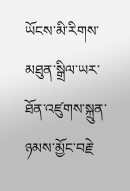ཡོངས་མི་རིགས་མཐུན་སྒྲིལ་ཡར་ཐོན་འཛུགས་སྐྲུན་ཉམས་མྱོང་བརྗེ་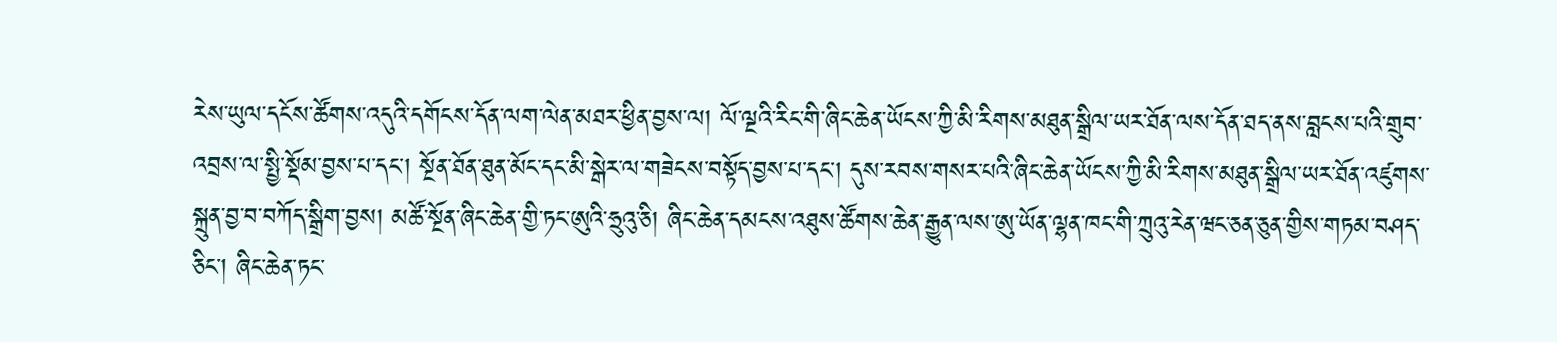རེས་ཡུལ་དངོས་ཚོགས་འདུའི་དགོངས་དོན་ལག་ལེན་མཐར་ཕྱིན་བྱས་ལ། ལོ་ལྔའི་རིང་གི་ཞིང་ཆེན་ཡོངས་ཀྱི་མི་རིགས་མཐུན་སྒྲིལ་ཡར་ཐོན་ལས་དོན་ཐད་ནས་བླངས་པའི་གྲུབ་འབྲས་ལ་སྤྱི་སྡོམ་བྱས་པ་དང་། སྔོན་ཐོན་ཐུན་མོང་དང་མི་སྒེར་ལ་གཟེངས་བསྟོད་བྱས་པ་དང་། དུས་རབས་གསར་པའི་ཞིང་ཆེན་ཡོངས་ཀྱི་མི་རིགས་མཐུན་སྒྲིལ་ཡར་ཐོན་འཛུགས་སྐྲུན་བྱ་བ་བཀོད་སྒྲིག་བྱས། མཚོ་སྔོན་ཞིང་ཆེན་གྱི་ཏང་ཨུའི་ཧྲུའུ་ཅི། ཞིང་ཆེན་དམངས་འཐུས་ཚོགས་ཆེན་རྒྱུན་ལས་ཨུ་ཡོན་ལྷན་ཁང་གི་ཀྲུའུ་རེན་ཝང་ཅན་ཅུན་གྱིས་གཏམ་བཤད་ཅིང་། ཞིང་ཆེན་ཏང་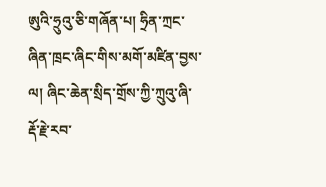ཨུའི་ཧྲུའུ་ཅི་གཞོན་པ། ཧྲིན་ཀྲང་ཞིན་ཁྲང་ཞིང་གིས་མགོ་མཛིན་བྱས་ལ། ཞིང་ཆེན་སྲིད་གྲོས་ཀྱི་ཀྲུའུ་ཞི་རྡོ་རྗེ་རབ་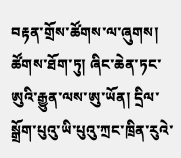བརྟན་གྲོས་ཚོགས་ལ་ཞུགས།
ཚོགས་ཐོག་ཏུ། ཞིང་ཆེན་ཏང་ཨུའི་རྒྱུན་ལས་ཨུ་ཡོན། དྲིལ་སྒྲོག་པུའུ་ཡི་པུའུ་ཀྲང་ཁྲིན་རུའེ་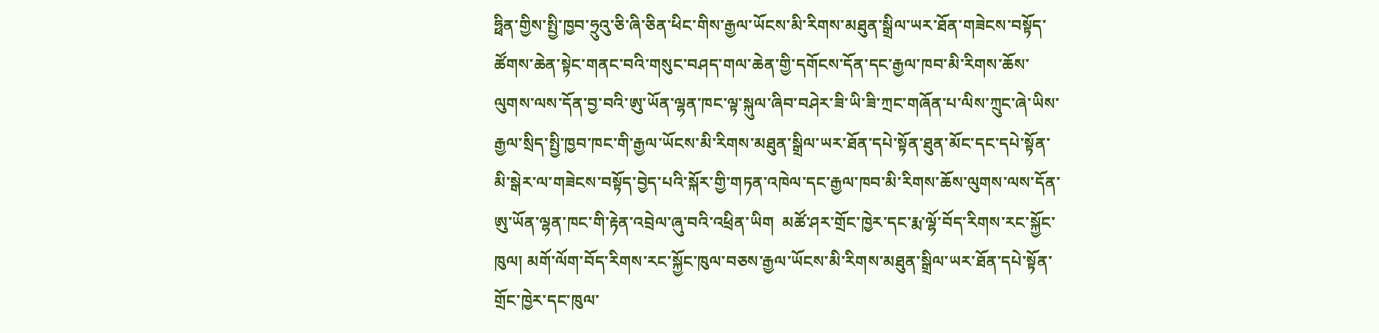ཧྥིན་གྱིས་སྤྱི་ཁྱབ་ཧྲུའུ་ཅི་ཞི་ཅིན་ཕིང་གིས་རྒྱལ་ཡོངས་མི་རིགས་མཐུན་སྒྲིལ་ཡར་ཐོན་གཟེངས་བསྟོད་ཚོགས་ཆེན་སྟེང་གནང་བའི་གསུང་བཤད་གལ་ཆེན་གྱི་དགོངས་དོན་དང་རྒྱལ་ཁབ་མི་རིགས་ཆོས་ལུགས་ལས་དོན་བྱ་བའི་ཨུ་ཡོན་ལྷན་ཁང་ལྟ་སྐུལ་ཞིབ་བཤེར་ཟི་ཡི་ཟི་ཀྲང་གཞོན་པ་ལིས་ཀྲུང་ཞེ་ཡིས་རྒྱལ་སྲིད་སྤྱི་ཁྱབ་ཁང་གི་རྒྱལ་ཡོངས་མི་རིགས་མཐུན་སྒྲིལ་ཡར་ཐོན་དཔེ་སྟོན་ཐུན་མོང་དང་དཔེ་སྟོན་མི་སྒེར་ལ་གཟེངས་བསྟོད་བྱེད་པའི་སྐོར་གྱི་གཏན་འཁེལ་དང་རྒྱལ་ཁབ་མི་རིགས་ཆོས་ལུགས་ལས་དོན་ཨུ་ཡོན་ལྷན་ཁང་གི་རྟེན་འབྲེལ་ཞུ་བའི་འཕྲིན་ཡིག  མཚོ་ཤར་གྲོང་ཁྱེར་དང་རྨ་ལྷོ་བོད་རིགས་རང་སྐྱོང་ཁུལ། མགོ་ལོག་བོད་རིགས་རང་སྐྱོང་ཁུལ་བཅས་རྒྱལ་ཡོངས་མི་རིགས་མཐུན་སྒྲིལ་ཡར་ཐོན་དཔེ་སྟོན་གྲོང་ཁྱེར་དང་ཁུལ་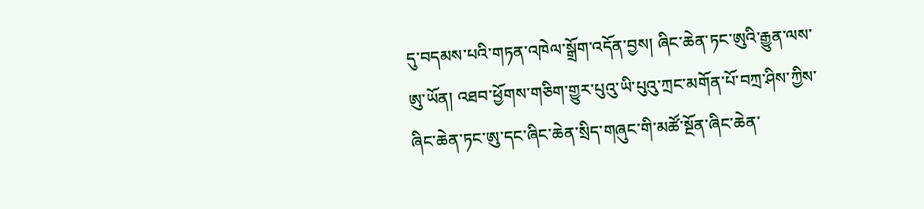དུ་བདམས་པའི་གཏན་འཁེལ་སྒྲོག་འདོན་བྱས། ཞིང་ཆེན་ཏང་ཨུའི་རྒྱུན་ལས་ཨུ་ཡོན། འཐབ་ཕྱོགས་གཅིག་གྱུར་པུའུ་ཡི་པུའུ་ཀྲང་མགོན་པོ་བཀྲ་ཤིས་ཀྱིས་ཞིང་ཆེན་ཏང་ཨུ་དང་ཞིང་ཆེན་སྲིད་གཞུང་གི་མཚོ་སྔོན་ཞིང་ཆེན་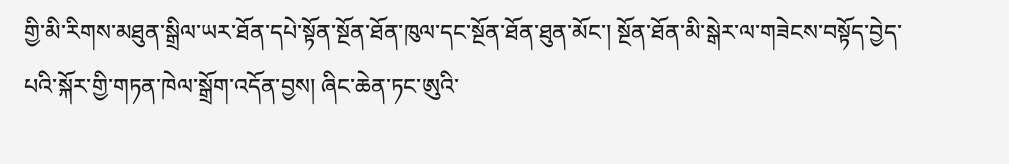གྱི་མི་རིགས་མཐུན་སྒྲིལ་ཡར་ཐོན་དཔེ་སྟོན་སྔོན་ཐོན་ཁུལ་དང་སྔོན་ཐོན་ཐུན་མོང་། སྔོན་ཐོན་མི་སྒེར་ལ་གཟེངས་བསྟོད་བྱེད་པའི་སྐོར་གྱི་གཏན་ཁེལ་སྒྲོག་འདོན་བྱས། ཞིང་ཆེན་ཏང་ཨུའི་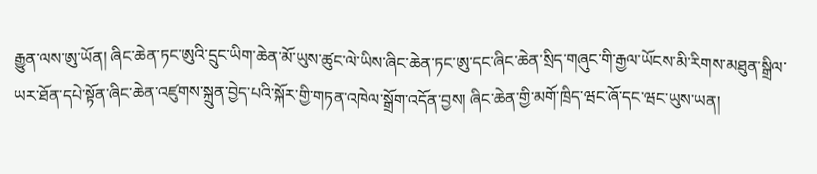རྒྱུན་ལས་ཨུ་ཡོན། ཞིང་ཆེན་ཏང་ཨུའི་དྲུང་ཡིག་ཆེན་མོ་ཡུས་ཚུང་ལེ་ཡིས་ཞིང་ཆེན་ཏང་ཨུ་དང་ཞིང་ཆེན་སྲིད་གཞུང་གི་རྒྱལ་ཡོངས་མི་རིགས་མཐུན་སྒྲིལ་ཡར་ཐོན་དཔེ་སྟོན་ཞིང་ཆེན་འཛུགས་སྐྲུན་བྱེད་པའི་སྐོར་གྱི་གཏན་འཁེལ་སྒྲོག་འདོན་བྱས། ཞིང་ཆེན་གྱི་མགོ་ཁྲིད་ཝང་ཞོ་དང་ཝང་ཡུས་ཡན།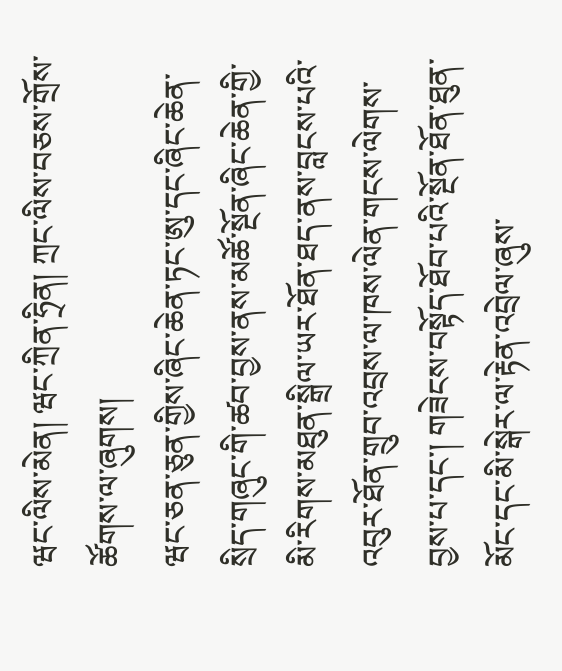ཝང་ལིས་མེན། ཝང་ཀྲིན་ཧྲིན། ཀྲང་ལིས་བཅས་གྲོས་ཚོགས་ལ་ཞུགས།
ཝང་ཅན་ཅུན་གྱིས་ཞིང་ཆེན་ཏང་ཨུ་དང་ཞིང་ཆེན་སྲིད་གཞུང་གི་ཚབ་བྱས་ནས་མཚོ་སྔོན་ཞིང་ཆེན་གྱི་མི་རིགས་མཐུན་སྒྲིལ་ཡར་ཐོན་ཐད་ནས་བླངས་པའི་འབུར་ཐོན་གྲུབ་འབྲས་ལ་ཁས་ལེན་གངས་ལེགས་བྱས་པ་དང་། གཟེངས་བསྟོད་ཐོབ་པའི་སྔོན་ཐོན་ཐུན་མོང་དང་མི་སྒེར་ལ་རྟེན་འབྲེལ་ཞུས་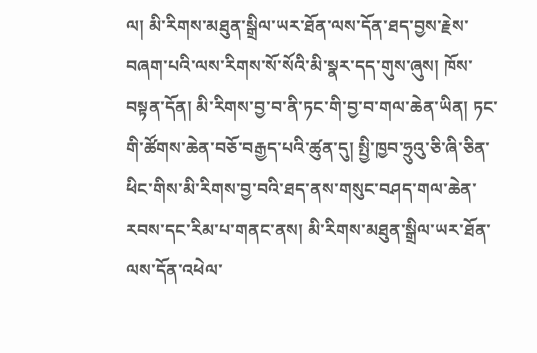ལ། མི་རིགས་མཐུན་སྒྲིལ་ཡར་ཐོན་ལས་དོན་ཐད་བྱས་རྗེས་བཞག་པའི་ལས་རིགས་སོ་སོའི་མི་སྣར་དད་གུས་ཞུས། ཁོས་བསྟན་དོན། མི་རིགས་བྱ་བ་ནི་ཏང་གི་བྱ་བ་གལ་ཆེན་ཡིན། ཏང་གི་ཚོགས་ཆེན་བཅོ་བརྒྱད་པའི་ཚུན་དུ། སྤྱི་ཁྱབ་ཧྲུའུ་ཅི་ཞི་ཅིན་ཕིང་གིས་མི་རིགས་བྱ་བའི་ཐད་ནས་གསུང་བཤད་གལ་ཆེན་རབས་དང་རིམ་པ་གནང་ནས། མི་རིགས་མཐུན་སྒྲིལ་ཡར་ཐོན་ལས་དོན་འཕེལ་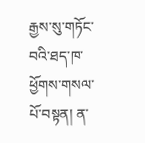རྒྱས་སུ་གཏོང་བའི་ཐད་ཁ་ཕྱོགས་གསལ་པོ་བསྟན། ན་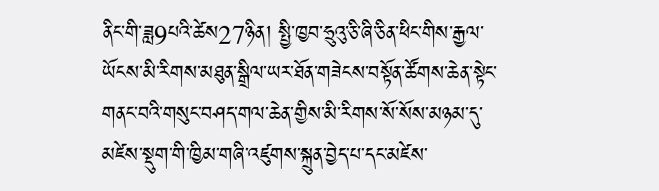ནིང་གི་ཟླ9པའི་ཚེས27ཉིན། སྤྱི་ཁྱབ་ཧྲུའུ་ཅི་ཞི་ཅིན་ཕིང་གིས་རྒྱལ་ཡོངས་མི་རིགས་མཐུན་སྒྲིལ་ཡར་ཐོན་གཟེངས་བསྟོན་ཚོགས་ཆེན་སྟེང་གནང་བའི་གསུང་བཤད་གལ་ཆེན་གྱིས་མི་རིགས་སོ་སོས་མཉམ་དུ་མཛེས་སྡུག་གི་ཁྱིམ་གཞི་འཛུགས་སྐྲུན་བྱེད་པ་དང་མཛེས་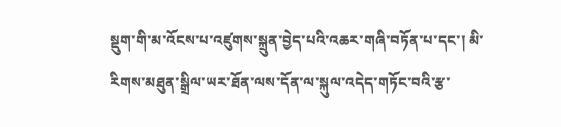སྡུག་གི་མ་འོངས་པ་འཛུགས་སྐྲུན་བྱེད་པའི་འཆར་གཞི་བཏོན་པ་དང་། མི་རིགས་མཐུན་སྒྲིལ་ཡར་ཐོན་ལས་དོན་ལ་སྐུལ་འདེད་གཏོང་བའི་རྩ་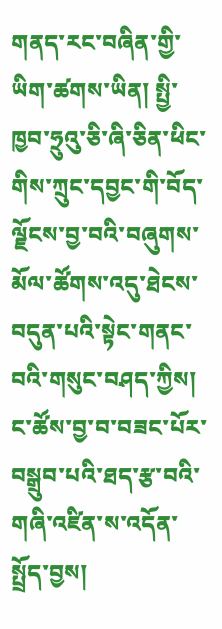གནད་རང་བཞིན་གྱི་ཡིག་ཚགས་ཡིན། སྤྱི་ཁྱབ་ཧྲུའུ་ཅི་ཞི་ཅིན་ཕིང་གིས་ཀྲུང་དབྱང་གི་བོད་ལྗོངས་བྱ་བའི་བཞུགས་མོལ་ཚོགས་འདུ་ཐེངས་བདུན་པའི་སྟེང་གནང་བའི་གསུང་བཤད་ཀྱིས། ང་ཚོས་བྱ་བ་བཟང་པོར་བསྒྲུབ་པའི་ཐད་རྩ་བའི་གཞི་འཛིན་ས་འདོན་སྤྲོད་བྱས།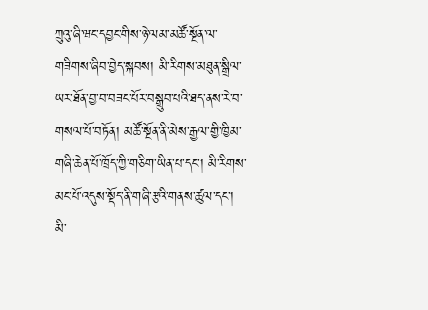ཀྲུའུ་ཞི་ཝང་དབྱང་གིས་ཉེ་ལམ་མཚོ་སྔོན་ལ་གཟིགས་ཞིབ་བྱེད་སྐབས། མི་རིགས་མཐུན་སྒྲིལ་ཡར་ཐོན་བྱ་བ་བཟང་པོར་བསྒྲུབ་པའི་ཐད་ནས་རེ་བ་གསལ་པོ་བཏོན། མཚོ་སྔོན་ནི་མེས་རྒྱལ་གྱི་ཁྱིམ་གཞི་ཆེན་པོ་ཁྲོད་ཀྱི་གཅིག་ཡིན་པ་དང་། མི་རིགས་མང་པོ་འདུས་སྡོད་ནི་གཞི་རྩའི་གནས་ཚུལ་དང་། མི་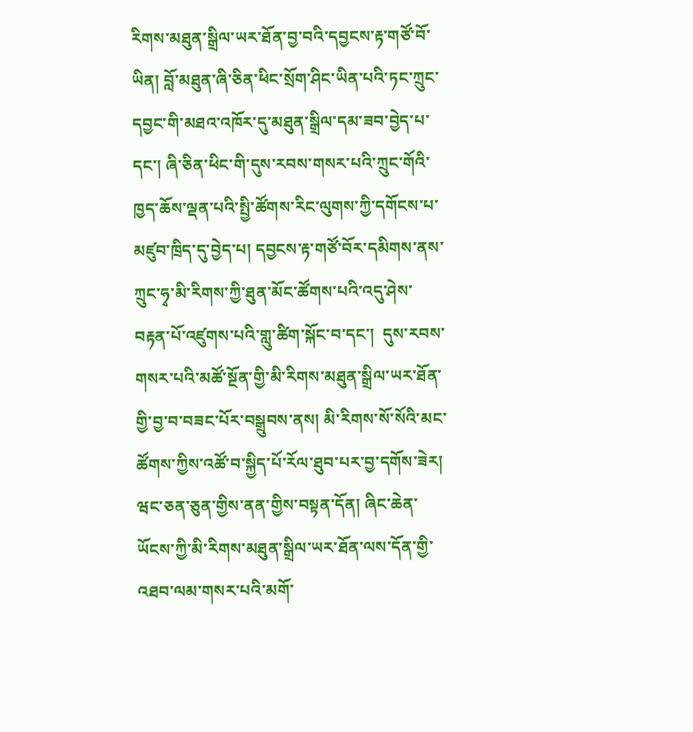རིགས་མཐུན་སྒྲིལ་ཡར་ཐོན་བྱ་བའི་དབྱངས་རྟ་གཙོ་བོ་ཡིན། བློ་མཐུན་ཞི་ཅིན་ཕིང་སྲོག་ཤིང་ཡིན་པའི་ཏང་ཀྲུང་དབྱང་གི་མཐའ་འཁོར་དུ་མཐུན་སྒྲིལ་དམ་ཟབ་བྱེད་པ་དང་། ཞི་ཅིན་ཕིང་གི་དུས་རབས་གསར་པའི་ཀྲུང་གོའི་ཁྱད་ཆོས་ལྡན་པའི་སྤྱི་ཚོགས་རིང་ལུགས་ཀྱི་དགོངས་པ་མཛུབ་ཁྲིད་དུ་བྱེད་པ། དབྱངས་རྟ་གཙོ་བོར་དམིགས་ནས་ཀྲུང་ཧྭ་མི་རིགས་ཀྱི་ཐུན་མོང་ཚོགས་པའི་འདུ་ཤེས་བརྟན་པོ་འཛུགས་པའི་གླུ་ཚིག་སྐོང་བ་དང་།  དུས་རབས་གསར་པའི་མཚོ་སྔོན་གྱི་མི་རིགས་མཐུན་སྒྲིལ་ཡར་ཐོན་གྱི་བྱ་བ་བཟང་པོར་བསྒྲུབས་ནས། མི་རིགས་སོ་སོའི་མང་ཚོགས་ཀྱིས་འཚོ་བ་སྐྱིད་པོ་རོལ་ཐུབ་པར་བྱ་དགོས་ཟེར།
ཝང་ཅན་ཅུན་གྱིས་ནན་གྱིས་བསྟན་དོན། ཞིང་ཆེན་ཡོངས་ཀྱི་མི་རིགས་མཐུན་སྒྲིལ་ཡར་ཐོན་ལས་དོན་གྱི་འཐབ་ལམ་གསར་པའི་མགོ་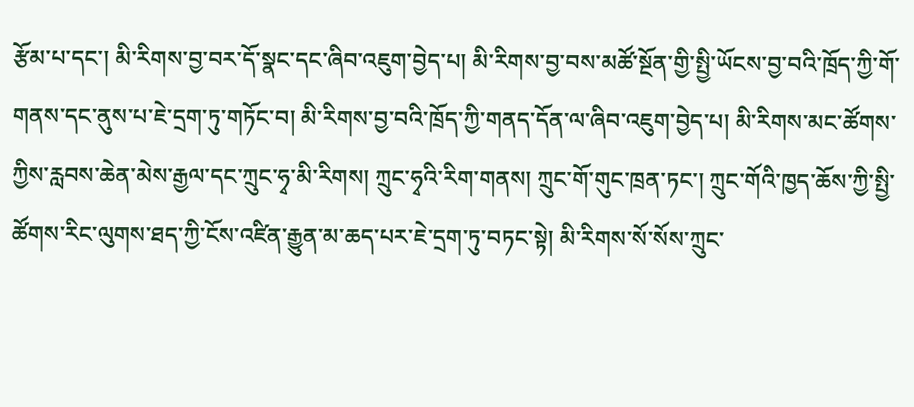རྩོམ་པ་དང་། མི་རིགས་བྱ་བར་དོ་སྣང་དང་ཞིབ་འཇུག་བྱེད་པ། མི་རིགས་བྱ་བས་མཚོ་སྔོན་གྱི་སྤྱི་ཡོངས་བྱ་བའི་ཁྲོད་ཀྱི་གོ་གནས་དང་ནུས་པ་ཇེ་དྲག་ཏུ་གཏོང་བ། མི་རིགས་བྱ་བའི་ཁྲོད་ཀྱི་གནད་དོན་ལ་ཞིབ་འཇུག་བྱེད་པ། མི་རིགས་མང་ཚོགས་ཀྱིས་རླབས་ཆེན་མེས་རྒྱལ་དང་ཀྲུང་ཧྭ་མི་རིགས། ཀྲུང་ཧྭའི་རིག་གནས། ཀྲུང་གོ་གུང་ཁྲན་ཏང་། ཀྲུང་གོའི་ཁྱད་ཆོས་ཀྱི་སྤྱི་ཚོགས་རིང་ལུགས་ཐད་ཀྱི་ངོས་འཛིན་རྒྱུན་མ་ཆད་པར་ཇེ་དྲག་ཏུ་བཏང་སྟེ། མི་རིགས་སོ་སོས་ཀྲུང་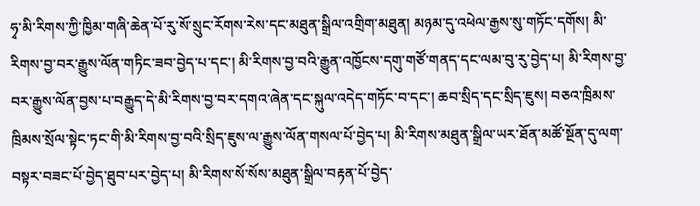ཧྭ་མི་རིགས་ཀྱི་ཁྱིམ་གཞི་ཆེན་པོ་རུ་སོ་སྲུང་རོགས་རེས་དང་མཐུན་སྒྲིལ་འགྲིག་མཐུན། མཉམ་དུ་འཕེལ་རྒྱས་སུ་གཏོང་དགོས། མི་རིགས་བྱ་བར་རྒྱུས་ལོན་གཏིང་ཟབ་བྱེད་པ་དང་། མི་རིགས་བྱ་བའི་རྒྱུན་འཁྱོངས་དགུ་གཙོ་གནད་དང་ལམ་བུ་རུ་བྱེད་པ། མི་རིགས་བྱ་བར་རྒྱུས་ལོན་བྱས་པ་བརྒྱུད་དེ་མི་རིགས་བྱ་བར་དགའ་ཞེན་དང་སྐུལ་འདེད་གཏོང་བ་དང་། ཆབ་སྲིད་དང་སྲིད་ཇུས། བཅའ་ཁྲིམས་ཁྲིམས་སྲོལ་སྟེང་ཏང་གི་མི་རིགས་བྱ་བའི་སྲིད་ཇུས་ལ་རྒྱུས་ལོན་གསལ་པོ་བྱེད་པ། མི་རིགས་མཐུན་སྒྲིལ་ཡར་ཐོན་མཚོ་སྔོན་དུ་ལག་བསྟར་བཟང་པོ་བྱེད་ཐུབ་པར་བྱེད་པ། མི་རིགས་སོ་སོས་མཐུན་སྒྲིལ་བརྟན་པོ་བྱེད་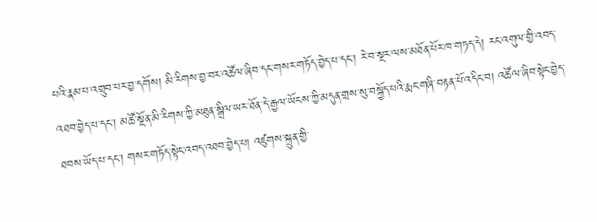པའི་རྣམ་པ་འགྲུབ་པར་བྱ་དགོས། མི་རིགས་བྱ་བར་འཚོལ་ཞིབ་དང་གསར་གཏོད་བྱེད་པ་དང་། རེ་བ་སྔར་ལས་མཐོན་པོར་ཁ་གཏད་དེ། རང་འགུལ་གྱི་འབད་འཐབ་བྱེད་པ་དང་། མཚོ་སྔོན་མི་རིགས་ཀྱི་མཐུན་སྒྲིལ་ཡར་ཐོན་དེ་རྒྱལ་ཡོངས་ཀྱི་མདུན་གྲས་སུ་བསྐྱོད་པའི་རྨང་གཞི་བརྟན་པོ་འདིང་བ། འཚོལ་ཞིབ་སྟེང་བྱེད་ཐབས་ཡོད་པ་དང་། གསར་གཏོད་སྟེང་འབད་འཐབ་བྱེད་པ། འཛུགས་སྐྲུན་གྱི་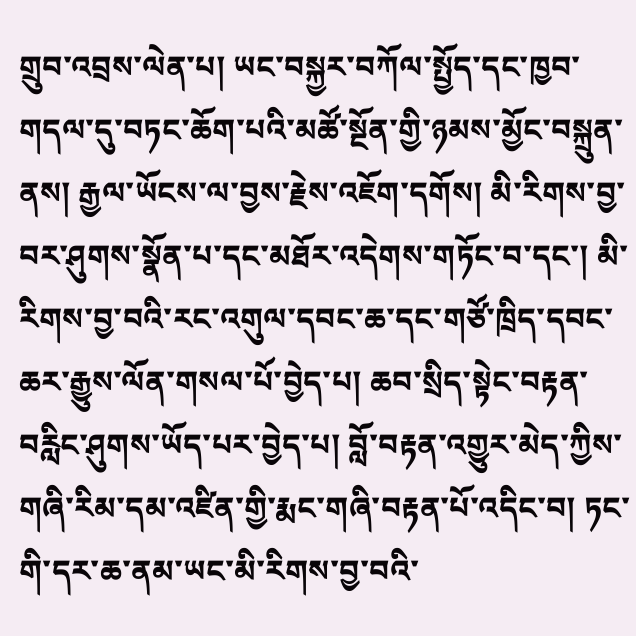གྲུབ་འབྲས་ལེན་པ། ཡང་བསྐྱར་བཀོལ་སྤྱོད་དང་ཁྱབ་གདལ་དུ་བཏང་ཆོག་པའི་མཚོ་སྔོན་གྱི་ཉམས་མྱོང་བསྐྲུན་ནས། རྒྱལ་ཡོངས་ལ་བྱས་རྗེས་འཇོག་དགོས། མི་རིགས་བྱ་བར་ཤུགས་སྣོན་པ་དང་མཐོར་འདེགས་གཏོང་བ་དང་། མི་རིགས་བྱ་བའི་རང་འགུལ་དབང་ཆ་དང་གཙོ་ཁྲིད་དབང་ཆར་རྒྱུས་ལོན་གསལ་པོ་བྱེད་པ། ཆབ་སྲིད་སྟེང་བརྟན་བརླིང་ཤུགས་ཡོད་པར་བྱེད་པ། བློ་བརྟན་འགྱུར་མེད་ཀྱིས་གཞི་རིམ་དམ་འཛིན་གྱི་རྨང་གཞི་བརྟན་པོ་འདིང་བ། ཏང་གི་དར་ཆ་ནམ་ཡང་མི་རིགས་བྱ་བའི་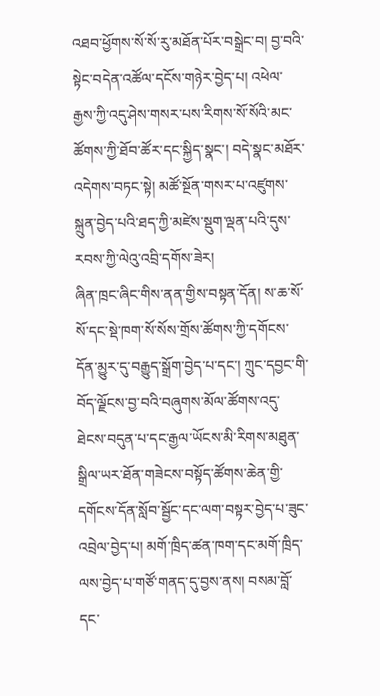འཐབ་ཕྱོགས་སོ་སོ་རུ་མཐོན་པོར་བསྒྲེང་བ། བྱ་བའི་སྟེང་བདེན་འཚོལ་དངོས་གཉེར་བྱེད་པ། འཕེལ་རྒྱས་ཀྱི་འདུ་ཤེས་གསར་པས་རིགས་སོ་སོའི་མང་ཚོགས་ཀྱི་ཐོབ་ཚོར་དང་སྐྱིད་སྣང་། བདེ་སྣང་མཐོར་འདེགས་བཏང་སྟེ། མཚོ་སྔོན་གསར་པ་འཛུགས་སྐྲུན་བྱེད་པའི་ཐད་ཀྱི་མཛེས་སྡུག་ལྡན་པའི་དུས་རབས་ཀྱི་ལེའུ་འབྲི་དགོས་ཟེར།
ཞིན་ཁྲང་ཞིང་གིས་ནན་གྱིས་བསྟན་དོན། ས་ཆ་སོ་སོ་དང་སྡེ་ཁག་སོ་སོས་གྲོས་ཚོགས་ཀྱི་དགོངས་དོན་མྱུར་དུ་བརྒྱུད་སྒྲོག་བྱེད་པ་དང་། ཀྲུང་དབྱང་གི་བོད་ལྗོངས་བྱ་བའི་བཞུགས་མོལ་ཚོགས་འདུ་ཐེངས་བདུན་པ་དང་རྒྱལ་ཡོངས་མི་རིགས་མཐུན་སྒྲིལ་ཡར་ཐོན་གཟེངས་བསྟོད་ཚོགས་ཆེན་གྱི་དགོངས་དོན་སློབ་སྦྱོང་དང་ལག་བསྟར་བྱེད་པ་ཟུང་འབྲེལ་བྱེད་པ། མགོ་ཁྲིད་ཚན་ཁག་དང་མགོ་ཁྲིད་ལས་བྱེད་པ་གཙོ་གནད་དུ་བྱས་ནས། བསམ་བློ་དང་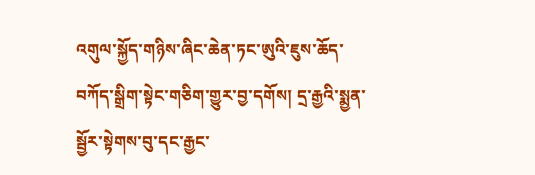འགུལ་སྐྱོད་གཉིས་ཞིང་ཆེན་ཏང་ཨུའི་ཇུས་ཆོད་བཀོད་སྒྲིག་སྟེང་གཅིག་གྱུར་བྱ་དགོས། དྲ་རྒྱའི་སྨྱན་སྦྱོར་སྟེགས་བུ་དང་རྒྱང་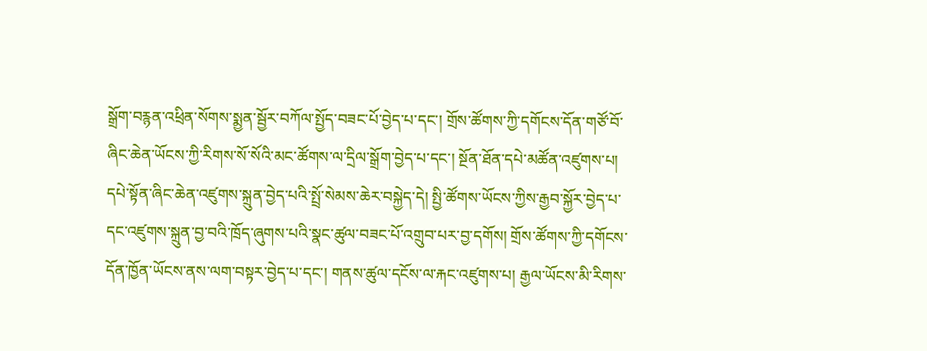སྒྲོག་བརྙན་འཕྲིན་སོགས་སྨྱན་སྦྱོར་བཀོལ་སྤྱོད་བཟང་པོ་བྱེད་པ་དང་། གྲོས་ཚོགས་ཀྱི་དགོངས་དོན་གཙོ་བོ་ཞིང་ཆེན་ཡོངས་ཀྱི་རིགས་སོ་སོའི་མང་ཚོགས་ལ་དྲིལ་སྒྲོག་བྱེད་པ་དང་། སྔོན་ཐོན་དཔེ་མཚོན་འཛུགས་པ། དཔེ་སྟོན་ཞིང་ཆེན་འཛུགས་སྐྲུན་བྱེད་པའི་སྤྲོ་སེམས་ཆེར་བསྐྱེད་དེ། སྤྱི་ཚོགས་ཡོངས་ཀྱིས་རྒྱབ་སྐྱོར་བྱེད་པ་དང་འཛུགས་སྐྲུན་བྱ་བའི་ཁྲོད་ཞུགས་པའི་སྣང་ཚུལ་བཟང་པོ་འགྲུབ་པར་བྱ་དགོས། གྲོས་ཚོགས་ཀྱི་དགོངས་དོན་ཁྱོན་ཡོངས་ནས་ལག་བསྟར་བྱེད་པ་དང་། གནས་ཚུལ་དངོས་ལ་རྐང་འཛུགས་པ། རྒྱལ་ཡོངས་མི་རིགས་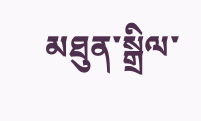མཐུན་སྒྲིལ་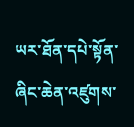ཡར་ཐོན་དཔེ་སྟོན་ཞིང་ཆེན་འཛུགས་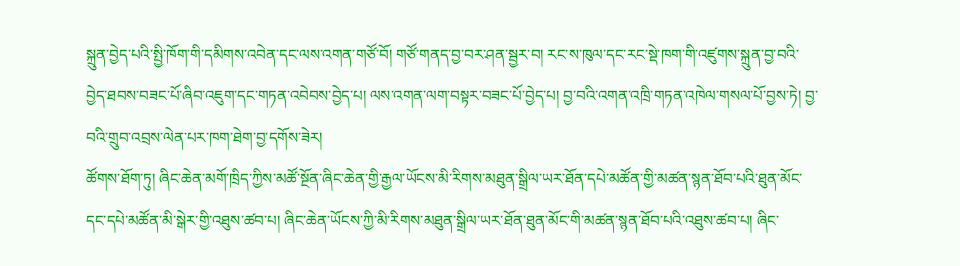སྐྲུན་བྱེད་པའི་སྤྱི་ཁོག་གི་དམིགས་འབེན་དང་ལས་འགན་གཙོ་བོ། གཙོ་གནད་བྱ་བར་ཤན་སྦྱར་བ། རང་ས་ཁུལ་དང་རང་སྡེ་ཁག་གི་འཛུགས་སྐྲུན་བྱ་བའི་བྱེད་ཐབས་བཟང་པོ་ཞིབ་འཇུག་དང་གཏན་འབེབས་བྱེད་པ། ལས་འགན་ལག་བསྟར་བཟང་པོ་བྱེད་པ། བྱ་བའི་འགན་འཁྲི་གཏན་འཁེལ་གསལ་པོ་བྱས་ཏེ། བྱ་བའི་གྲུབ་འབྲས་ལེན་པར་ཁག་ཐེག་བྱ་དགོས་ཟེར།
ཚོགས་ཐོག་ཏུ། ཞིང་ཆེན་མགོ་ཁྲིད་ཀྱིས་མཚོ་སྔོན་ཞིང་ཆེན་གྱི་རྒྱལ་ཡོངས་མི་རིགས་མཐུན་སྒྲིལ་ཡར་ཐོན་དཔེ་མཚོན་གྱི་མཚན་སྙན་ཐོབ་པའི་ཐུན་མོང་དང་དཔེ་མཚོན་མི་སྒེར་གྱི་འཐུས་ཚབ་པ། ཞིང་ཆེན་ཡོངས་ཀྱི་མི་རིགས་མཐུན་སྒྲིལ་ཡར་ཐོན་ཐུན་མོང་གི་མཚན་སྙན་ཐོབ་པའི་འཐུས་ཚབ་པ། ཞིང་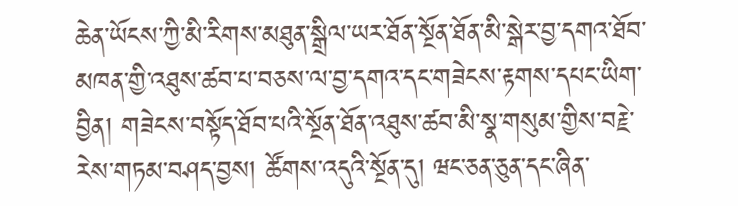ཆེན་ཡོངས་ཀྱི་མི་རིགས་མཐུན་སྒྲིལ་ཡར་ཐོན་སྔོན་ཐོན་མི་སྒེར་བྱ་དགའ་ཐོབ་མཁན་གྱི་འཐུས་ཚབ་པ་བཅས་ལ་བྱ་དགའ་དང་གཟེངས་རྟགས་དཔང་ཡིག་བྱིན། གཟེངས་བསྟོད་ཐོབ་པའི་སྔོན་ཐོན་འཐུས་ཚབ་མི་སྣ་གསུམ་གྱིས་བརྗེ་རེས་གཏམ་བཤད་བྱས། ཚོགས་འདུའི་སྔོན་དུ། ཝང་ཅན་ཅུན་དང་ཞིན་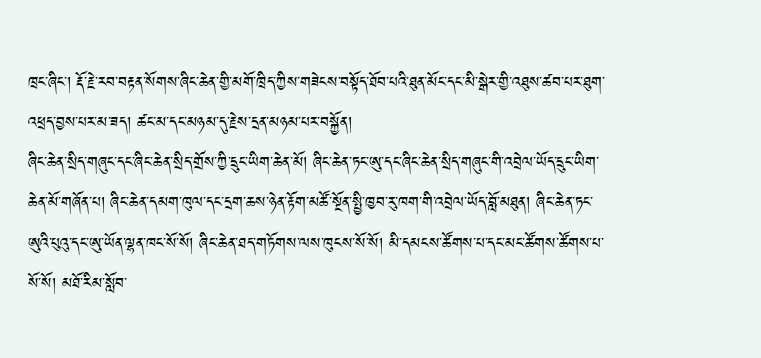ཁྲང་ཞིང་། རྡོ་རྗེ་རབ་བརྟན་སོགས་ཞིང་ཆེན་གྱི་མགོ་ཁྲིད་ཀྱིས་གཟེངས་བསྟོད་ཐོབ་པའི་ཐུན་མོང་དང་མི་སྒེར་གྱི་འཐུས་ཚབ་པར་ཐུག་འཕྲད་བྱས་པར་མ་ཟད། ཚང་མ་དང་མཉམ་དུ་རྗེས་དྲན་མཉམ་པར་བསྐྱོན།
ཞིང་ཆེན་སྲིད་གཞུང་དང་ཞིང་ཆེན་སྲིད་གྲོས་ཀྱི་དྲུང་ཡིག་ཆེན་མོ། ཞིང་ཆེན་ཏང་ཨུ་དང་ཞིང་ཆེན་སྲིད་གཞུང་གི་འབྲེལ་ཡོད་དྲུང་ཡིག་ཆེན་མོ་གཞོན་པ། ཞིང་ཆེན་དམག་ཁུལ་དང་དྲག་ཆས་ཉེན་རྟོག་མཚོ་སྔོན་སྤྱི་ཁྱབ་རུ་ཁག་གི་འབྲེལ་ཡོད་བློ་མཐུན། ཞིང་ཆེན་ཏང་ཨུའི་པུའུ་དང་ཨུ་ཡོན་ལྷན་ཁང་སོ་སོ། ཞིང་ཆེན་ཐད་གཏོགས་ལས་ཁུངས་སོ་སོ། མི་དམངས་ཚོགས་པ་དང་མང་ཚོགས་ཚོགས་པ་སོ་སོ། མཐོ་རིམ་སློབ་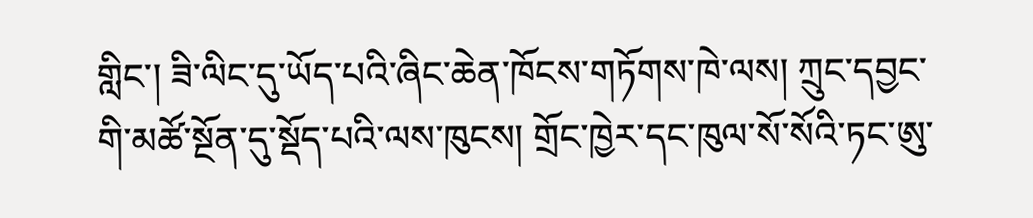གླིང་། ཟི་ལིང་དུ་ཡོད་པའི་ཞིང་ཆེན་ཁོངས་གཏོགས་ཁེ་ལས། ཀྲུང་དབྱང་གི་མཚོ་སྔོན་དུ་སྡོད་པའི་ལས་ཁུངས། གྲོང་ཁྱེར་དང་ཁུལ་སོ་སོའི་ཏང་ཨུ་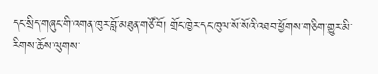དང་སྲིད་གཞུང་གི་འགན་ཁུར་བློ་མཐུན་གཙོ་བོ། གྲོང་ཁྱེར་དང་ཁུལ་སོ་སོའི་འཐབ་ཕྱོགས་གཅིག་གྱུར་མི་རིགས་ཆོས་ལུགས་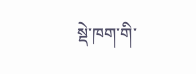སྡེ་ཁག་གི་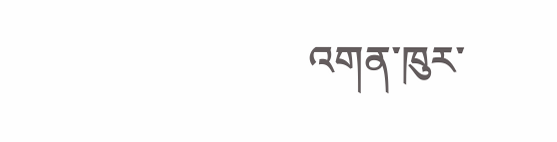འགན་ཁུར་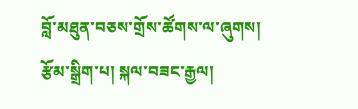བློ་མཐུན་བཅས་གྲོས་ཚོགས་ལ་ཞུགས།
རྩོམ་སྒྲིག་པ། སྐལ་བཟང་རྒྱལ།